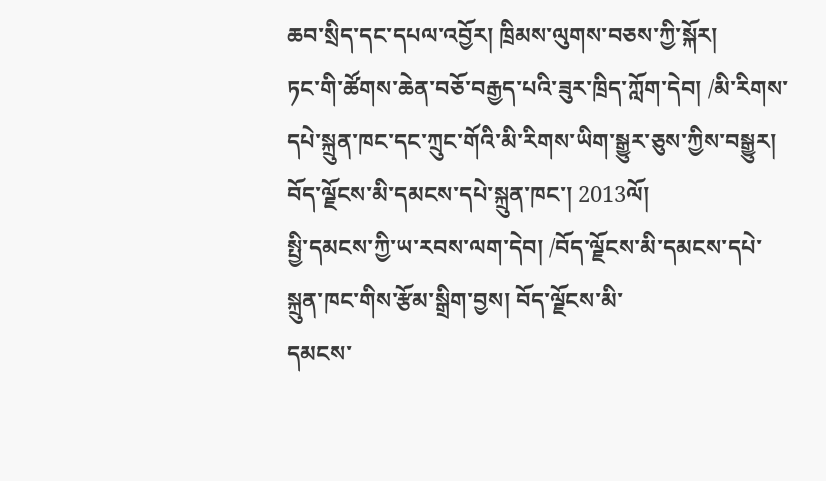ཆབ་སྲིད་དང་དཔལ་འབྱོར། ཁྲིམས་ལུགས་བཅས་ཀྱི་སྐོར།
ཏང་གི་ཚོགས་ཆེན་བཅོ་བརྒྱད་པའི་ཟུར་ཁྲིད་ཀློག་དེབ། /མི་རིགས་དཔེ་སྐྲུན་ཁང་དང་ཀྲུང་གོའི་མི་རིགས་ཡིག་སྒྱུར་ཅུས་ཀྱིས་བསྒྱུར། བོད་ལྗོངས་མི་དམངས་དཔེ་སྐྲུན་ཁང་། 2013ལོ།
སྤྱི་དམངས་ཀྱི་ཡ་རབས་ལག་དེབ། /བོད་ལྗོངས་མི་དམངས་དཔེ་སྐྲུན་ཁང་གིས་རྩོམ་སྒྲིག་བྱས། བོད་ལྗོངས་མི་
དམངས་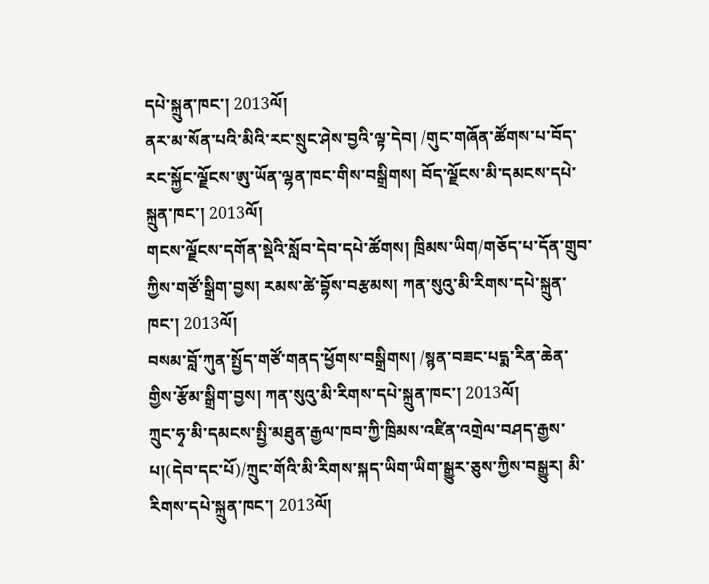དཔེ་སྐྲུན་ཁང་། 2013ལོ།
ནར་མ་སོན་པའི་མིའི་རང་སྲུང་ཤེས་བྱའི་ལྟ་དེབ། /གུང་གཞོན་ཚོགས་པ་བོད་རང་སྐྱོང་ལྗོངས་ཨུ་ཡོན་ལྷན་ཁང་གིས་བསྒྲིགས། བོད་ལྗོངས་མི་དམངས་དཔེ་སྐྲུན་ཁང་། 2013ལོ།
གངས་ལྗོངས་དགོན་སྡེའི་སློབ་དེབ་དཔེ་ཚོགས། ཁྲིམས་ཡིག/གཅོད་པ་དོན་གྲུབ་ཀྱིས་གཙོ་སྒྲིག་བྱས། རམས་ཚེ་བྷོས་བརྩམས། ཀན་སུའུ་མི་རིགས་དཔེ་སྐྲུན་ཁང་། 2013ལོ།
བསམ་བློ་ཀུན་སྤྱོད་གཙོ་གནད་ཕྱོགས་བསྒྲིགས། /སྙན་བཟང་པདྨ་རིན་ཆེན་གྱིས་རྩོམ་སྒྲིག་བྱས། ཀན་སུའུ་མི་རིགས་དཔེ་སྐྲུན་ཁང་། 2013ལོ།
ཀྲུང་ཧྭ་མི་དམངས་སྤྱི་མཐུན་རྒྱལ་ཁབ་ཀྱི་ཁྲིམས་འཛིན་འགྲེལ་བཤད་རྒྱས་པ།(དེབ་དང་པོ)/ཀྲུང་གོའི་མི་རིགས་སྐད་ཡིག་ཡིག་སྒྱུར་ཅུས་ཀྱིས་བསྒྱུར། མི་རིགས་དཔེ་སྐྲུན་ཁང་། 2013ལོ།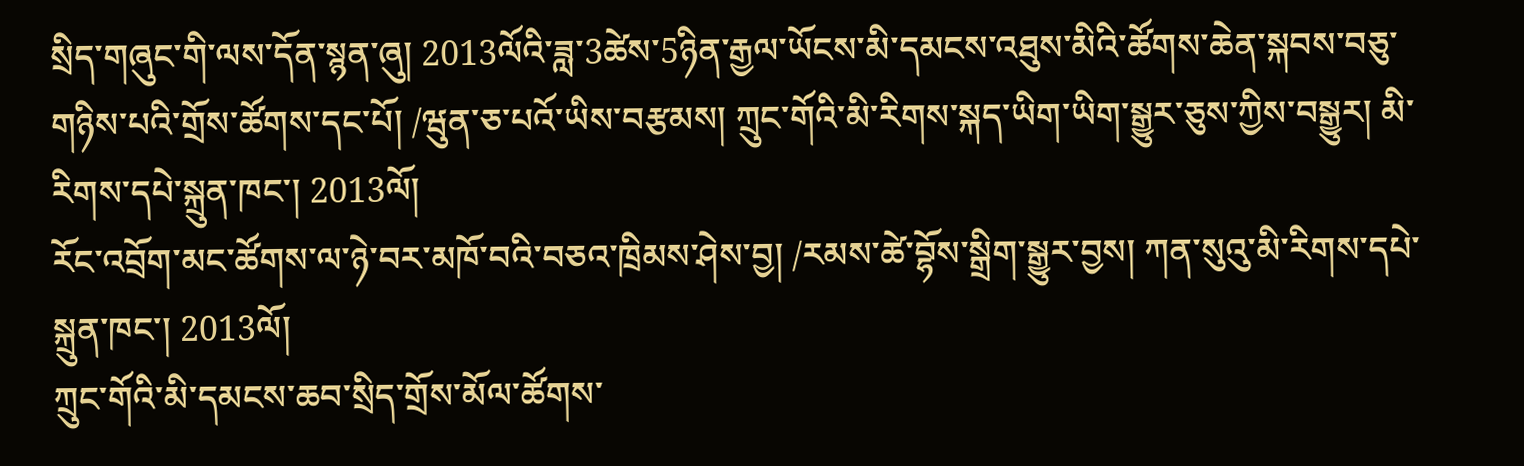སྲིད་གཞུང་གི་ལས་དོན་སྙན་ཞུ། 2013ལོའི་ཟླ་3ཚེས་5ཉིན་རྒྱལ་ཡོངས་མི་དམངས་འཐུས་མིའི་ཚོགས་ཆེན་སྐབས་བཅུ་གཉིས་པའི་གྲོས་ཚོགས་དང་པོ། /ཝུན་ཅ་པའོ་ཡིས་བརྩམས། ཀྲུང་གོའི་མི་རིགས་སྐད་ཡིག་ཡིག་སྒྱུར་ཅུས་ཀྱིས་བསྒྱུར། མི་རིགས་དཔེ་སྐྲུན་ཁང་། 2013ལོ།
རོང་འབྲོག་མང་ཚོགས་ལ་ཉེ་བར་མཁོ་བའི་བཅའ་ཁྲིམས་ཤེས་བྱ། /རམས་ཚེ་བྷོས་སྒྲིག་སྒྱུར་བྱས། ཀན་སུའུ་མི་རིགས་དཔེ་སྐྲུན་ཁང་། 2013ལོ།
ཀྲུང་གོའི་མི་དམངས་ཆབ་སྲིད་གྲོས་མོལ་ཚོགས་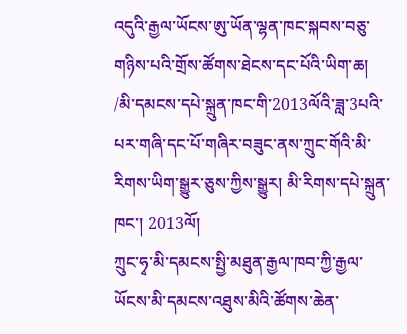འདུའི་རྒྱལ་ཡོངས་ཨུ་ཡོན་ལྷན་ཁང་སྐབས་བཅུ་གཉིས་པའི་གྲོས་ཚོགས་ཐེངས་དང་པོའི་ཡིག་ཆ། /མི་དམངས་དཔེ་སྐྲུན་ཁང་གི་2013ལོའི་ཟླ་3པའི་པར་གཞི་དང་པོ་གཞིར་བཟུང་ནས་ཀྲུང་གོའི་མི་རིགས་ཡིག་སྒྱུར་ཅུས་ཀྱིས་སྒྱུར། མི་རིགས་དཔེ་སྐྲུན་ཁང་། 2013ལོ།
ཀྲུང་ཧྭ་མི་དམངས་སྤྱི་མཐུན་རྒྱལ་ཁབ་ཀྱི་རྒྱལ་ཡོངས་མི་དམངས་འཐུས་མིའི་ཚོགས་ཆེན་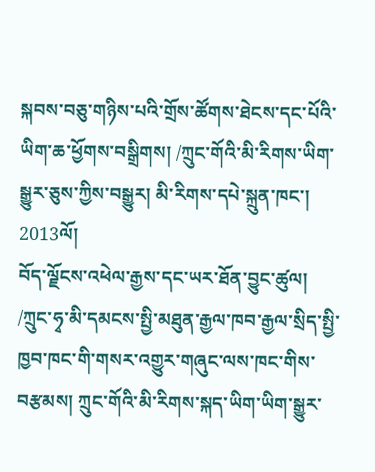སྐབས་བཅུ་གཉིས་པའི་གྲོས་ཚོགས་ཐེངས་དང་པོའི་ཡིག་ཆ་ཕྱོགས་བསྒྲིགས། /ཀྲུང་གོའི་མི་རིགས་ཡིག་སྒྱུར་ཅུས་ཀྱིས་བསྒྱུར། མི་རིགས་དཔེ་སྐྲུན་ཁང་། 2013ལོ།
བོད་ལྗོངས་འཕེལ་རྒྱས་དང་ཡར་ཐོན་བྱུང་ཚུལ། /ཀྲུང་ཧྭ་མི་དམངས་སྤྱི་མཐུན་རྒྱལ་ཁབ་རྒྱལ་སྲིད་སྤྱི་ཁྱབ་ཁང་གི་གསར་འགྱུར་གཞུང་ལས་ཁང་གིས་བརྩམས། ཀྲུང་གོའི་མི་རིགས་སྐད་ཡིག་ཡིག་སྒྱུར་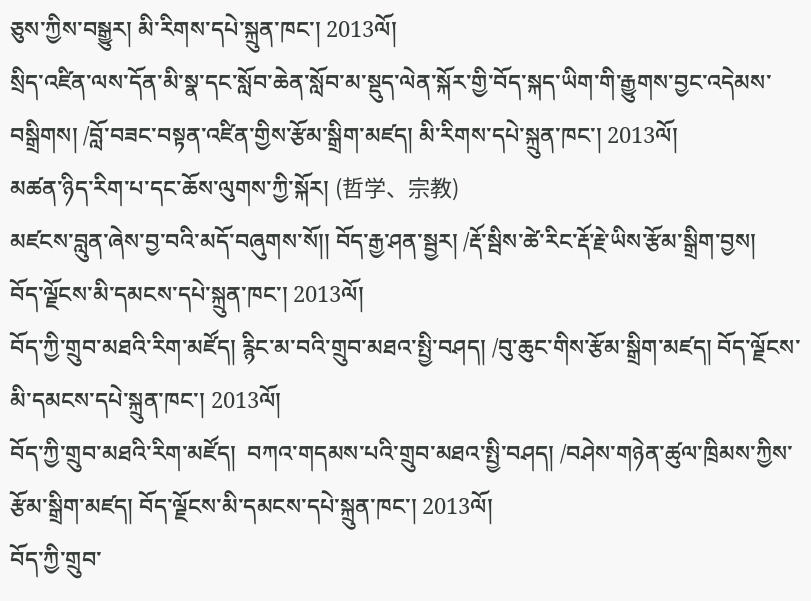ཅུས་ཀྱིས་བསྒྱུར། མི་རིགས་དཔེ་སྐྲུན་ཁང་། 2013ལོ།
སྲིད་འཛིན་ལས་དོན་མི་སྣ་དང་སློབ་ཆེན་སློབ་མ་སྡུད་ལེན་སྐོར་གྱི་བོད་སྐད་ཡིག་གི་རྒྱུགས་བྱང་འདེམས་བསྒྲིགས། /བློ་བཟང་བསྟན་འཛིན་གྱིས་རྩོམ་སྒྲིག་མཛད། མི་རིགས་དཔེ་སྐྲུན་ཁང་། 2013ལོ།
མཚན་ཉིད་རིག་པ་དང་ཆོས་ལུགས་ཀྱི་སྐོར། (哲学、宗教)
མཛངས་བླུན་ཞེས་བྱ་བའི་མདོ་བཞུགས་སོ།། བོད་རྒྱ་ཤན་སྦྱར། /རྡོ་སྦིས་ཚེ་རིང་རྡོ་རྗེ་ཡིས་རྩོམ་སྒྲིག་བྱས།  བོད་ལྗོངས་མི་དམངས་དཔེ་སྐྲུན་ཁང་། 2013ལོ།
བོད་ཀྱི་གྲུབ་མཐའི་རིག་མཛོད། རྙིང་མ་བའི་གྲུབ་མཐའ་སྤྱི་བཤད། /བུ་ཆུང་གིས་རྩོམ་སྒྲིག་མཛད། བོད་ལྗོངས་མི་དམངས་དཔེ་སྐྲུན་ཁང་། 2013ལོ།
བོད་ཀྱི་གྲུབ་མཐའི་རིག་མཛོད།  བཀའ་གདམས་པའི་གྲུབ་མཐའ་སྤྱི་བཤད། /བཤེས་གཉེན་ཚུལ་ཁྲིམས་ཀྱིས་རྩོམ་སྒྲིག་མཛད། བོད་ལྗོངས་མི་དམངས་དཔེ་སྐྲུན་ཁང་། 2013ལོ།
བོད་ཀྱི་གྲུབ་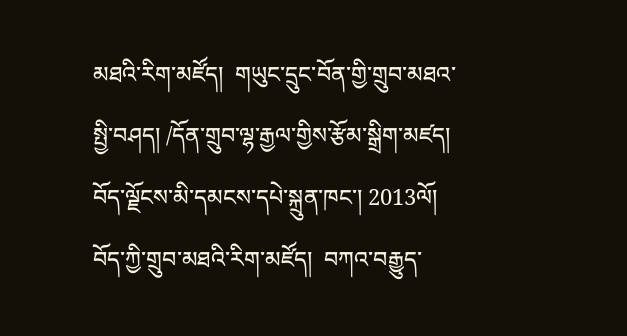མཐའི་རིག་མཛོད།  གཡུང་དྲུང་བོན་གྱི་གྲུབ་མཐའ་སྤྱི་བཤད། /དོན་གྲུབ་ལྷ་རྒྱལ་གྱིས་རྩོམ་སྒྲིག་མཛད། བོད་ལྗོངས་མི་དམངས་དཔེ་སྐྲུན་ཁང་། 2013ལོ།
བོད་ཀྱི་གྲུབ་མཐའི་རིག་མཛོད།  བཀའ་བརྒྱུད་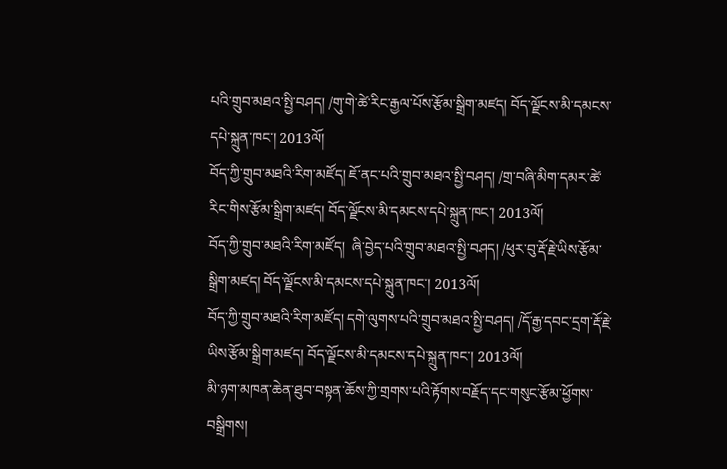པའི་གྲུབ་མཐའ་སྤྱི་བཤད། /གུ་གེ་ཚེ་རིང་རྒྱལ་པོས་རྩོམ་སྒྲིག་མཛད། བོད་ལྗོངས་མི་དམངས་དཔེ་སྐྲུན་ཁང་། 2013ལོ།
བོད་ཀྱི་གྲུབ་མཐའི་རིག་མཛོད། ཇོ་ནང་པའི་གྲུབ་མཐའ་སྤྱི་བཤད། /གྲ་བཞི་མིག་དམར་ཚེ་རིང་གིས་རྩོམ་སྒྲིག་མཛད། བོད་ལྗོངས་མི་དམངས་དཔེ་སྐྲུན་ཁང་། 2013ལོ།
བོད་ཀྱི་གྲུབ་མཐའི་རིག་མཛོད།  ཞི་བྱེད་པའི་གྲུབ་མཐའ་སྤྱི་བཤད། /ཕུར་བུ་རྡོ་རྗེ་ཡིས་རྩོམ་སྒྲིག་མཛད། བོད་ལྗོངས་མི་དམངས་དཔེ་སྐྲུན་ཁང་། 2013ལོ།
བོད་ཀྱི་གྲུབ་མཐའི་རིག་མཛོད། དགེ་ལུགས་པའི་གྲུབ་མཐའ་སྤྱི་བཤད། /དོ་རྒྱ་དབང་དྲག་རྡོ་རྗེ་ཡིས་རྩོམ་སྒྲིག་མཛད། བོད་ལྗོངས་མི་དམངས་དཔེ་སྐྲུན་ཁང་། 2013ལོ།
མི་ཉག་མཁན་ཆེན་ཐུབ་བསྟན་ཆོས་ཀྱི་གྲགས་པའི་རྟོགས་བརྗོད་དང་གསུང་རྩོམ་ཕྱོགས་བསྒྲིགས།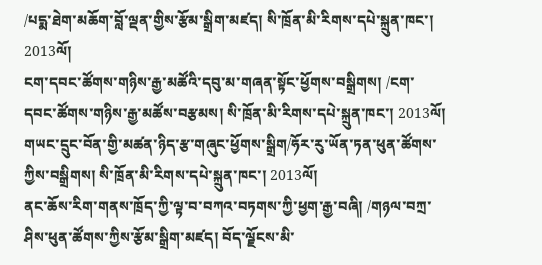/པདྨ་ཐེག་མཆོག་བློ་ལྡན་གྱིས་རྩོམ་སྒྲིག་མཛད། སི་ཁྲོན་མི་རིགས་དཔེ་སྐྲུན་ཁང་། 2013ལོ།
ངག་དབང་ཚོགས་གཉིས་རྒྱ་མཚོའི་དབུ་མ་གཞན་སྟོང་ཕྱོགས་བསྒྲིགས། /ངག་དབང་ཚོགས་གཉིས་རྒྱ་མཚོས་བརྩམས། སི་ཁྲོན་མི་རིགས་དཔེ་སྐྲུན་ཁང་། 2013ལོ།
གཡང་དྲུང་བོན་གྱི་མཚན་ཉིད་རྩ་གཞུང་ཕྱོགས་སྒྲིག/ཧོར་རུ་ཡོན་ཏན་ཕུན་ཚོགས་ཀྱིས་བསྒྲིགས། སི་ཁྲོན་མི་རིགས་དཔེ་སྐྲུན་ཁང་། 2013ལོ།
ནང་ཆོས་རིག་གནས་ཁྲོད་ཀྱི་ལྟ་བ་བཀའ་བཏགས་ཀྱི་ཕྱག་རྒྱ་བཞི། /གཉལ་བཀྲ་ཤིས་ཕུན་ཚོགས་ཀྱིས་རྩོམ་སྒྲིག་མཛད། བོད་ལྗོངས་མི་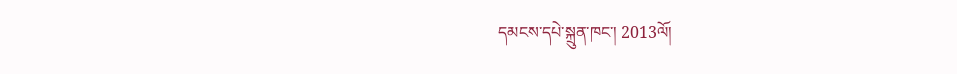དམངས་དཔེ་སྐྲུན་ཁང་། 2013ལོ།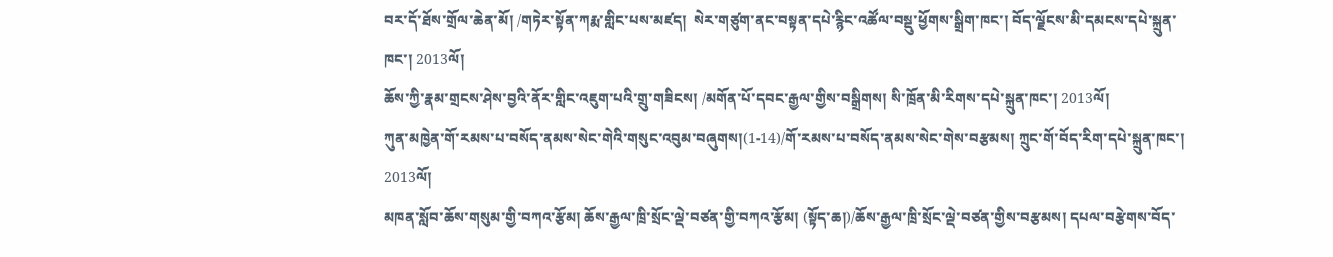བར་དོ་ཐོས་གྲོལ་ཆེན་མོ། /གཏེར་སྟོན་ཀརྨ་གླིང་པས་མཛད།  སེར་གཙུག་ནང་བསྟན་དཔེ་རྙིང་འཚོལ་བསྡུ་ཕྱོགས་སྒྲིག་ཁང་། བོད་ལྗོངས་མི་དམངས་དཔེ་སྐྲུན་ཁང་། 2013ལོ།
ཆོས་ཀྱི་རྣམ་གྲངས་ཤེས་བྱའི་ནོར་གླིང་འཇུག་པའི་གྲུ་གཟིངས། /མགོན་པོ་དབང་རྒྱལ་གྱིས་བསྒྲིགས། སི་ཁྲོན་མི་རིགས་དཔེ་སྐྲུན་ཁང་། 2013ལོ།
ཀུན་མཁྱེན་གོ་རམས་པ་བསོད་ནམས་སེང་གེའི་གསུང་འབུམ་བཞུགས།(1-14)/གོ་རམས་པ་བསོད་ནམས་སེང་གེས་བརྩམས། ཀྲུང་གོ་བོད་རིག་དཔེ་སྐྲུན་ཁང་། 2013ལོ།
མཁན་སློབ་ཆོས་གསུམ་གྱི་བཀའ་རྩོམ། ཆོས་རྒྱལ་ཁྲི་སྲོང་ལྡེ་བཙན་གྱི་བཀའ་རྩོམ། (སྟོད་ཆ།)/ཆོས་རྒྱལ་ཁྲི་སྲོང་ལྡེ་བཙན་གྱིས་བརྩམས། དཔལ་བརྩེགས་བོད་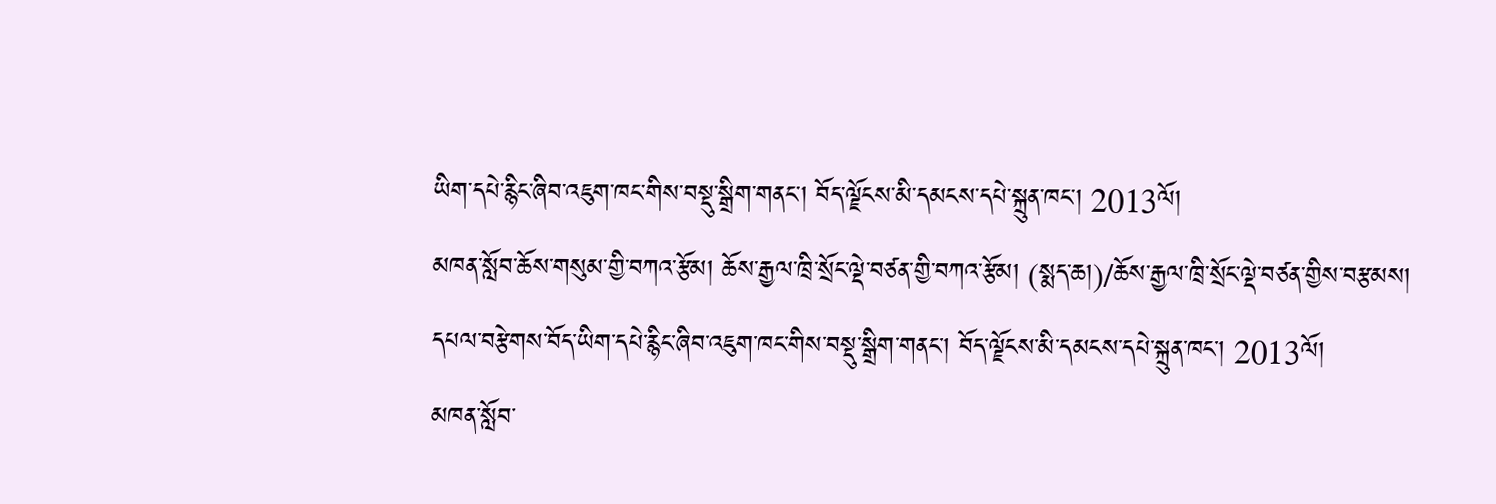ཡིག་དཔེ་རྙིང་ཞིབ་འཇུག་ཁང་གིས་བསྡུ་སྒྲིག་གནང་། བོད་ལྗོངས་མི་དམངས་དཔེ་སྐྲུན་ཁང་། 2013ལོ།
མཁན་སློབ་ཆོས་གསུམ་གྱི་བཀའ་རྩོམ། ཆོས་རྒྱལ་ཁྲི་སྲོང་ལྡེ་བཙན་གྱི་བཀའ་རྩོམ། (སྨད་ཆ།)/ཆོས་རྒྱལ་ཁྲི་སྲོང་ལྡེ་བཙན་གྱིས་བརྩམས། དཔལ་བརྩེགས་བོད་ཡིག་དཔེ་རྙིང་ཞིབ་འཇུག་ཁང་གིས་བསྡུ་སྒྲིག་གནང་། བོད་ལྗོངས་མི་དམངས་དཔེ་སྐྲུན་ཁང་། 2013ལོ།
མཁན་སློབ་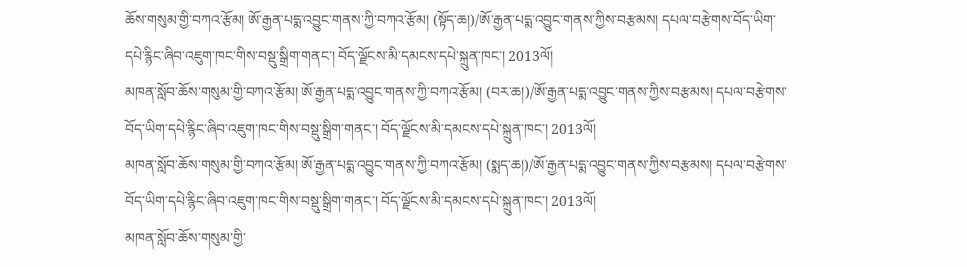ཆོས་གསུམ་གྱི་བཀའ་རྩོམ། ཨོ་རྒྱན་པདྨ་འབྱུང་གནས་ཀྱི་བཀའ་རྩོམ། (སྟོད་ཆ།)/ཨོ་རྒྱན་པདྨ་འབྱུང་གནས་ཀྱིས་བརྩམས། དཔལ་བརྩེགས་བོད་ཡིག་དཔེ་རྙིང་ཞིབ་འཇུག་ཁང་གིས་བསྡུ་སྒྲིག་གནང་། བོད་ལྗོངས་མི་དམངས་དཔེ་སྐྲུན་ཁང་། 2013ལོ།
མཁན་སློབ་ཆོས་གསུམ་གྱི་བཀའ་རྩོམ། ཨོ་རྒྱན་པདྨ་འབྱུང་གནས་ཀྱི་བཀའ་རྩོམ། (བར་ཆ།)/ཨོ་རྒྱན་པདྨ་འབྱུང་གནས་ཀྱིས་བརྩམས། དཔལ་བརྩེགས་བོད་ཡིག་དཔེ་རྙིང་ཞིབ་འཇུག་ཁང་གིས་བསྡུ་སྒྲིག་གནང་། བོད་ལྗོངས་མི་དམངས་དཔེ་སྐྲུན་ཁང་། 2013ལོ།
མཁན་སློབ་ཆོས་གསུམ་གྱི་བཀའ་རྩོམ། ཨོ་རྒྱན་པདྨ་འབྱུང་གནས་ཀྱི་བཀའ་རྩོམ། (སྨད་ཆ།)/ཨོ་རྒྱན་པདྨ་འབྱུང་གནས་ཀྱིས་བརྩམས། དཔལ་བརྩེགས་བོད་ཡིག་དཔེ་རྙིང་ཞིབ་འཇུག་ཁང་གིས་བསྡུ་སྒྲིག་གནང་། བོད་ལྗོངས་མི་དམངས་དཔེ་སྐྲུན་ཁང་། 2013ལོ།
མཁན་སློབ་ཆོས་གསུམ་གྱི་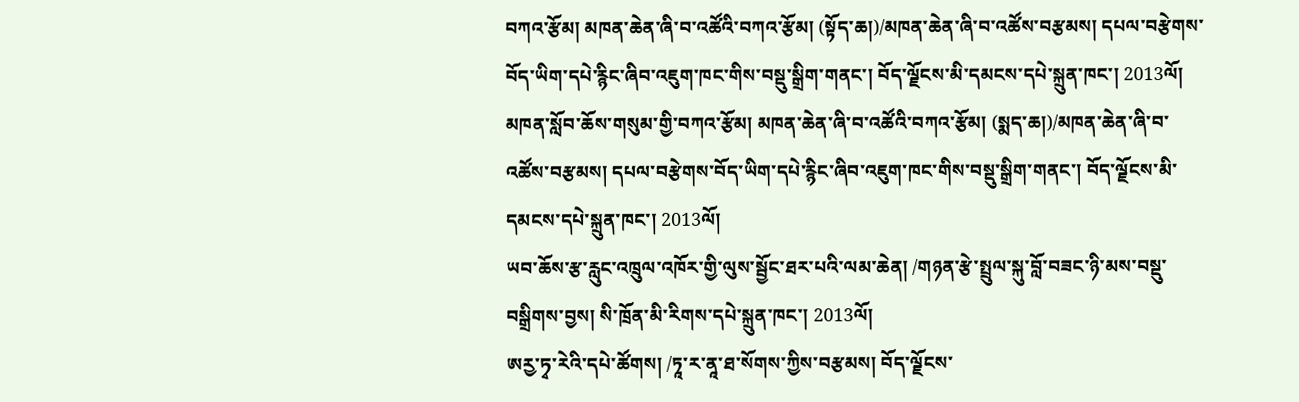བཀའ་རྩོམ། མཁན་ཆེན་ཞི་བ་འཚོའི་བཀའ་རྩོམ། (སྟོད་ཆ།)/མཁན་ཆེན་ཞི་བ་འཚོས་བརྩམས། དཔལ་བརྩེགས་བོད་ཡིག་དཔེ་རྙིང་ཞིབ་འཇུག་ཁང་གིས་བསྡུ་སྒྲིག་གནང་། བོད་ལྗོངས་མི་དམངས་དཔེ་སྐྲུན་ཁང་། 2013ལོ།
མཁན་སློབ་ཆོས་གསུམ་གྱི་བཀའ་རྩོམ། མཁན་ཆེན་ཞི་བ་འཚོའི་བཀའ་རྩོམ། (སྨད་ཆ།)/མཁན་ཆེན་ཞི་བ་འཚོས་བརྩམས། དཔལ་བརྩེགས་བོད་ཡིག་དཔེ་རྙིང་ཞིབ་འཇུག་ཁང་གིས་བསྡུ་སྒྲིག་གནང་། བོད་ལྗོངས་མི་དམངས་དཔེ་སྐྲུན་ཁང་། 2013ལོ།
ཡབ་ཆོས་རྩ་རླུང་འཁྲུལ་འཁོར་གྱི་ལུས་སྦྱོང་ཐར་པའི་ལམ་ཆེན། /གཉན་རྩེ་སྤྲུལ་སྐུ་བློ་བཟང་ཉི་མས་བསྡུ་བསྒྲིགས་བྱས། སི་ཁྲོན་མི་རིགས་དཔེ་སྐྲུན་ཁང་། 2013ལོ།
ཨརྱ་ཏྭ་རེའི་དཔེ་ཚོགས། /ཏཱ་ར་ནཱ་ཐ་སོགས་ཀྱིས་བརྩམས། བོད་ལྗོངས་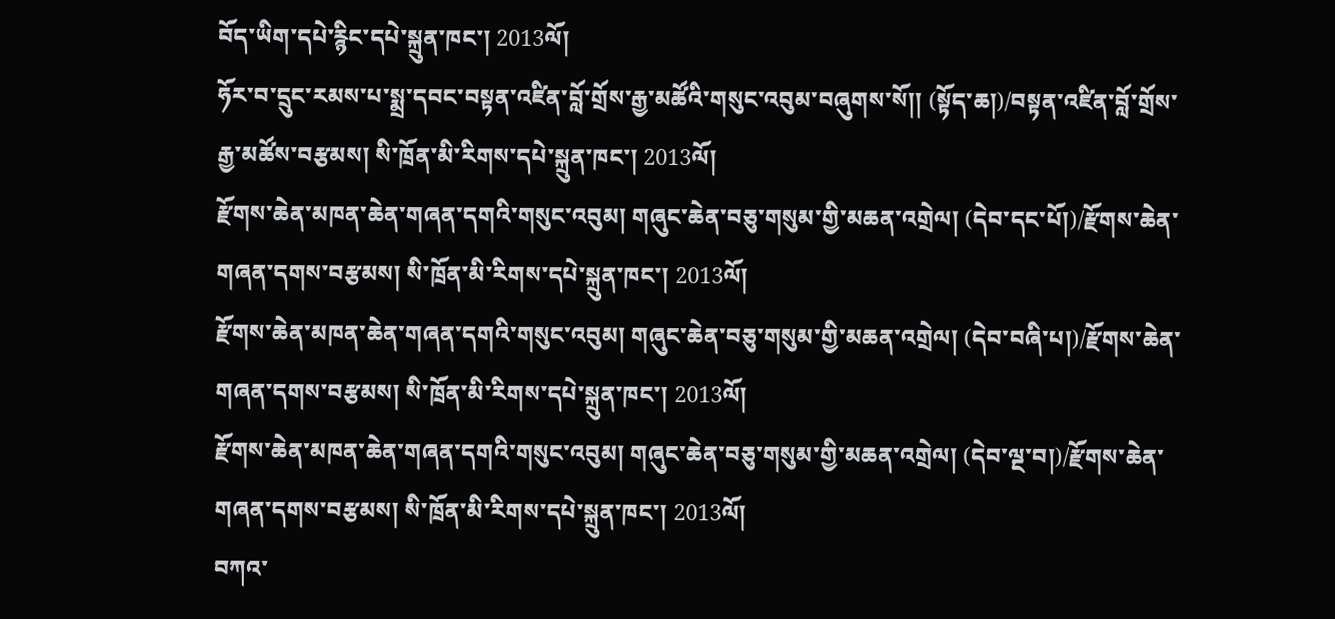བོད་ཡིག་དཔེ་རྙིང་དཔེ་སྐྲུན་ཁང་། 2013ལོ།
ཧོར་བ་དྲུང་རམས་པ་སྨྲ་དབང་བསྟན་འཛིན་བློ་གྲོས་རྒྱ་མཚོའི་གསུང་འབུམ་བཞུགས་སོ།། (སྟོད་ཆ།)/བསྟན་འཛིན་བློ་གྲོས་རྒྱ་མཚོས་བརྩམས། སི་ཁྲོན་མི་རིགས་དཔེ་སྐྲུན་ཁང་། 2013ལོ།
རྫོགས་ཆེན་མཁན་ཆེན་གཞན་དགའི་གསུང་འབུམ། གཞུང་ཆེན་བཅུ་གསུམ་གྱི་མཆན་འགྲེལ། (དེབ་དང་པོ།)/རྫོགས་ཆེན་གཞན་དགས་བརྩམས། སི་ཁྲོན་མི་རིགས་དཔེ་སྐྲུན་ཁང་། 2013ལོ།
རྫོགས་ཆེན་མཁན་ཆེན་གཞན་དགའི་གསུང་འབུམ། གཞུང་ཆེན་བཅུ་གསུམ་གྱི་མཆན་འགྲེལ། (དེབ་བཞི་པ།)/རྫོགས་ཆེན་གཞན་དགས་བརྩམས། སི་ཁྲོན་མི་རིགས་དཔེ་སྐྲུན་ཁང་། 2013ལོ།
རྫོགས་ཆེན་མཁན་ཆེན་གཞན་དགའི་གསུང་འབུམ། གཞུང་ཆེན་བཅུ་གསུམ་གྱི་མཆན་འགྲེལ། (དེབ་ལྔ་བ།)/རྫོགས་ཆེན་གཞན་དགས་བརྩམས། སི་ཁྲོན་མི་རིགས་དཔེ་སྐྲུན་ཁང་། 2013ལོ།
བཀའ་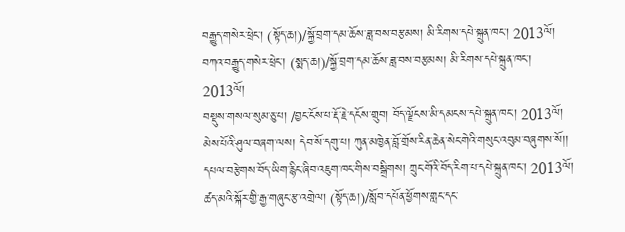བརྒྱུད་གསེར་ཕྲེང་། (སྟོད་ཆ།)/སྐྱོ་བྲག་དམ་ཆོས་ཟླ་བས་བརྩམས། མི་རིགས་དཔེ་སྐྲུན་ཁང་། 2013ལོ།
བཀའ་བརྒྱུད་གསེར་ཕྲེང་། (སྨད་ཆ།)/སྐྱོ་བྲག་དམ་ཆོས་ཟླ་བས་བརྩམས། མི་རིགས་དཔེ་སྐྲུན་ཁང་། 2013ལོ།
བསྡུས་གསལ་སུམ་ཅུ་པ། /བྱང་ངོས་པ་རྡོ་རྗེ་དངོས་གྲུབ། བོད་ལྗོངས་མི་དམངས་དཔེ་སྐྲུན་ཁང་། 2013ལོ།
མེས་པོའི་ཤུལ་བཞག་ལས། དེབ་སོ་དགུ་པ། ཀུན་མཁྱེན་བློ་གྲོས་རིན་ཆེན་སེང་གེའི་གསུང་འབུམ་བཞུགས་སོ།། དཔལ་བརྩེགས་བོད་ཡིག་རྙིང་ཞིབ་འཇུག་ཁང་གིས་བསྒྲིགས། ཀྲུང་གོའི་བོད་རིག་པ་དཔེ་སྐྲུན་ཁང་། 2013ལོ།
ཚད་མའི་སྐོར་གྱི་རྒྱ་གཞུང་རྩ་འགྲེལ། (སྟོད་ཆ།)/སློབ་དཔོན་ཕྱོགས་གླང་དང་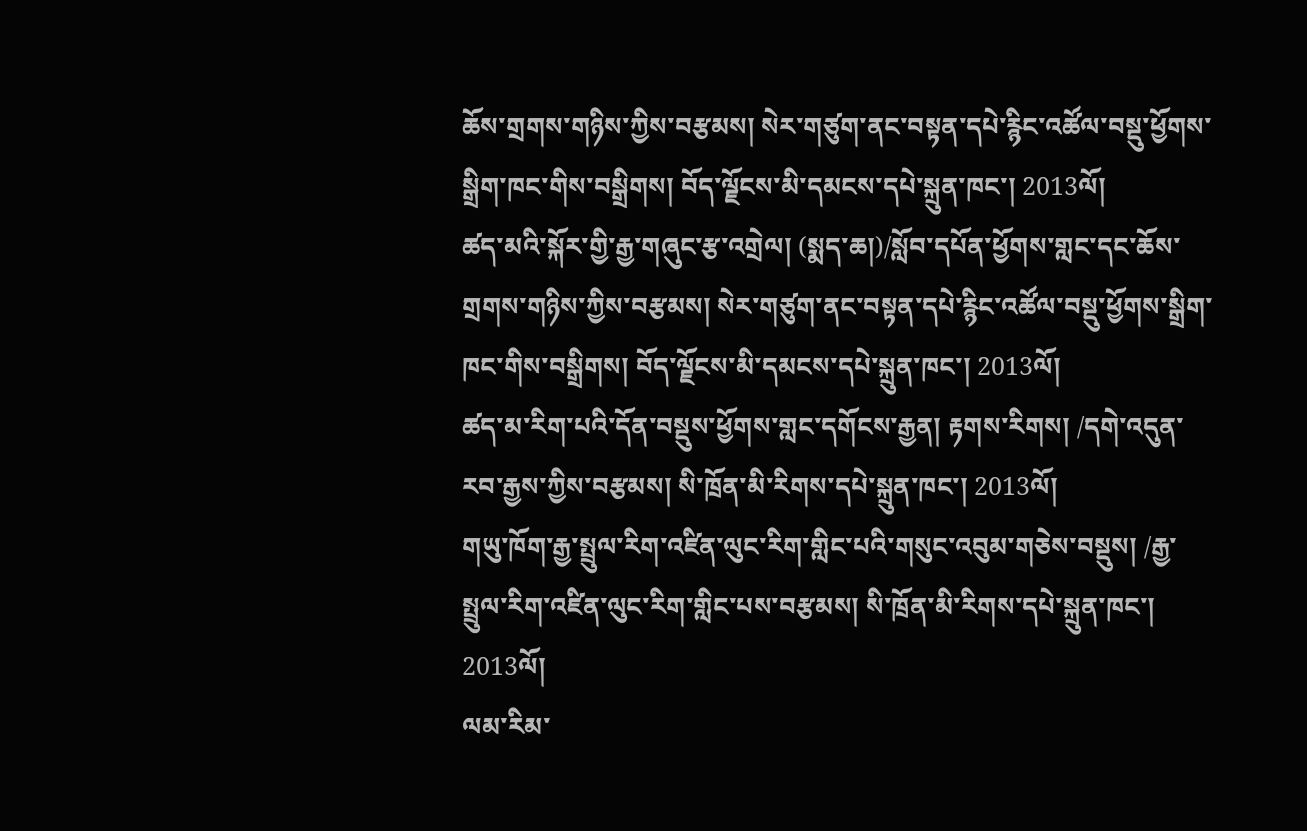ཆོས་གྲགས་གཉིས་ཀྱིས་བརྩམས། སེར་གཙུག་ནང་བསྟན་དཔེ་རྙིང་འཚོལ་བསྡུ་ཕྱོགས་སྒྲིག་ཁང་གིས་བསྒྲིགས། བོད་ལྗོངས་མི་དམངས་དཔེ་སྐྲུན་ཁང་། 2013ལོ།
ཚད་མའི་སྐོར་གྱི་རྒྱ་གཞུང་རྩ་འགྲེལ། (སྨད་ཆ།)/སློབ་དཔོན་ཕྱོགས་གླང་དང་ཆོས་གྲགས་གཉིས་ཀྱིས་བརྩམས། སེར་གཙུག་ནང་བསྟན་དཔེ་རྙིང་འཚོལ་བསྡུ་ཕྱོགས་སྒྲིག་ཁང་གིས་བསྒྲིགས། བོད་ལྗོངས་མི་དམངས་དཔེ་སྐྲུན་ཁང་། 2013ལོ།
ཚད་མ་རིག་པའི་དོན་བསྡུས་ཕྱོགས་གླང་དགོངས་རྒྱན། རྟགས་རིགས། /དགེ་འདུན་རབ་རྒྱས་ཀྱིས་བརྩམས། སི་ཁྲོན་མི་རིགས་དཔེ་སྐྲུན་ཁང་། 2013ལོ།
གཡུ་ཁོག་རྒྱ་སྤྲུལ་རིག་འཛིན་ལུང་རིག་གླིང་པའི་གསུང་འབུམ་གཅེས་བསྡུས། /རྒྱ་སྤྲུལ་རིག་འཛིན་ལུང་རིག་གླིང་པས་བརྩམས། སི་ཁྲོན་མི་རིགས་དཔེ་སྐྲུན་ཁང་། 2013ལོ།
ལམ་རིམ་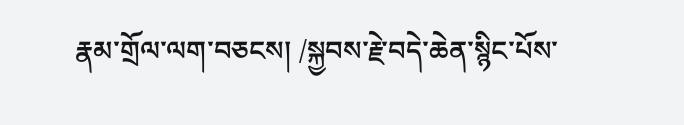རྣམ་གྲོལ་ལག་བཅངས། /སྐྱབས་རྗེ་བདེ་ཆེན་སྙིང་པོས་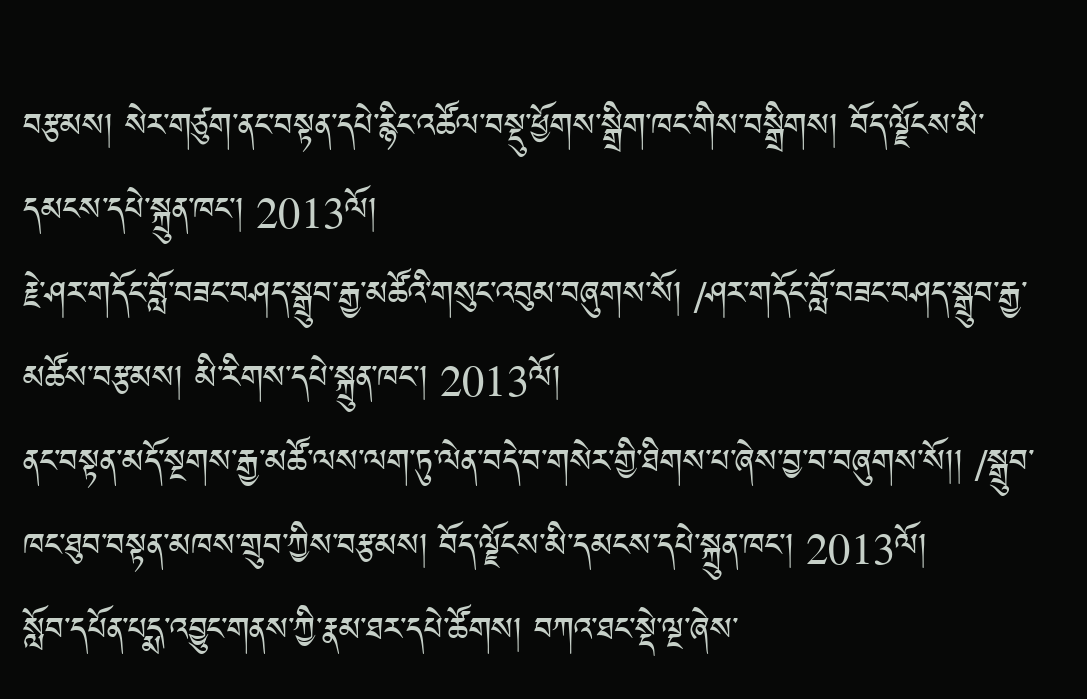བརྩམས། སེར་གཙུག་ནང་བསྟན་དཔེ་རྙིང་འཚོལ་བསྡུ་ཕྱོགས་སྒྲིག་ཁང་གིས་བསྒྲིགས། བོད་ལྗོངས་མི་དམངས་དཔེ་སྐྲུན་ཁང་། 2013ལོ།
རྗེ་ཤར་གདོང་བློ་བཟང་བཤད་སྒྲུབ་རྒྱ་མཚོའི་གསུང་འབུམ་བཞུགས་སོ། /ཤར་གདོང་བློ་བཟང་བཤད་སྒྲུབ་རྒྱ་མཚོས་བརྩམས། མི་རིགས་དཔེ་སྐྲུན་ཁང་། 2013ལོ།
ནང་བསྟན་མདོ་སྔགས་རྒྱ་མཚོ་ལས་ལག་ཏུ་ལེན་བདེ་བ་གསེར་གྱི་ཐིགས་པ་ཞེས་བྱ་བ་བཞུགས་སོ།། /སྒྲུབ་ཁང་ཐུབ་བསྟན་མཁས་གྲུབ་ཀྱིས་བརྩམས། བོད་ལྗོངས་མི་དམངས་དཔེ་སྐྲུན་ཁང་། 2013ལོ།
སློབ་དཔོན་པདྨ་འབྱུང་གནས་ཀྱི་རྣམ་ཐར་དཔེ་ཚོགས། བཀའ་ཐང་སྡེ་ལྔ་ཞེས་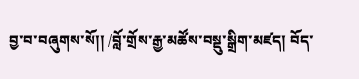བྱ་བ་བཞུགས་སོ།། /བློ་གྲོས་རྒྱ་མཚོས་བསྡུ་སྒྲིག་མཛད། བོད་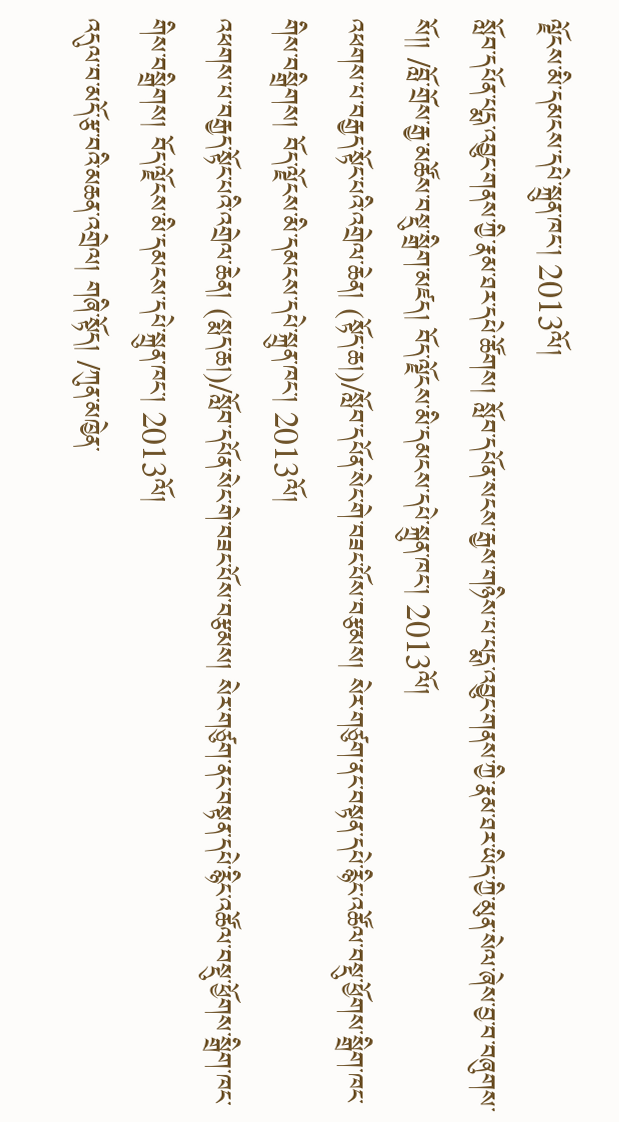ལྗོངས་མི་དམངས་དཔེ་སྐྲུན་ཁང་། 2013ལོ།
སློབ་དཔོན་པདྨ་འབྱུང་གནས་ཀྱི་རྣམ་ཐར་དཔེ་ཚོགས། སློབ་དཔོན་སངས་རྒྱས་གཉིས་པ་པདྨ་འབྱུང་གནས་ཀྱི་རྣམ་ཐར་ཡིད་ཀྱི་མུན་སེལ་ཞེས་བྱ་བ་བཞུགས་སོ།། /བློ་གྲོས་རྒྱ་མཚོས་བསྡུ་སྒྲིག་མཛད། བོད་ལྗོངས་མི་དམངས་དཔེ་སྐྲུན་ཁང་། 2013ལོ།
འཕགས་པ་བརྒྱད་སྟོང་པའི་འགྲེལ་ཆེན། (སྟོད་ཆ།)/སློབ་དཔོན་སེང་གེ་བཟང་པོས་བརྩམས། སེར་གཙུག་ནང་བསྟན་དཔེ་རྙིང་འཚོལ་བསྡུ་ཕྱོགས་སྒྲིག་ཁང་གིས་བསྒྲིགས། བོད་ལྗོངས་མི་དམངས་དཔེ་སྐྲུན་ཁང་། 2013ལོ།
འཕགས་པ་བརྒྱད་སྟོང་པའི་འགྲེལ་ཆེན། (སྨད་ཆ།)/སློབ་དཔོན་སེང་གེ་བཟང་པོས་བརྩམས། སེར་གཙུག་ནང་བསྟན་དཔེ་རྙིང་འཚོལ་བསྡུ་ཕྱོགས་སྒྲིག་ཁང་གིས་བསྒྲིགས། བོད་ལྗོངས་མི་དམངས་དཔེ་སྐྲུན་ཁང་། 2013ལོ།
འདུལ་བ་མདོ་རྩ་བའི་མཆན་འགྲེལ། གཞི་སྟོད། /ཀུན་མཁྱེན་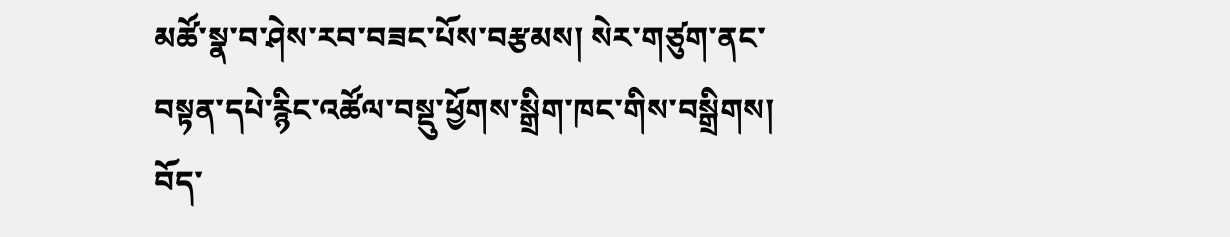མཚོ་སྣ་བ་ཤེས་རབ་བཟང་པོས་བརྩམས། སེར་གཙུག་ནང་བསྟན་དཔེ་རྙིང་འཚོལ་བསྡུ་ཕྱོགས་སྒྲིག་ཁང་གིས་བསྒྲིགས། བོད་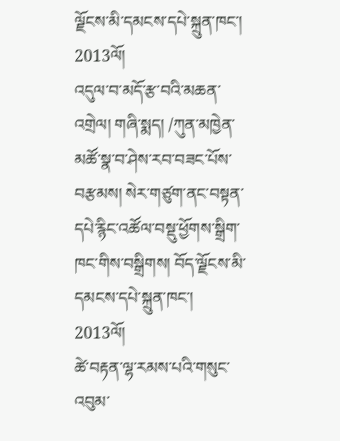ལྗོངས་མི་དམངས་དཔེ་སྐྲུན་ཁང་། 2013ལོ།
འདུལ་བ་མདོ་རྩ་བའི་མཆན་འགྲེལ། གཞི་སྨད། /ཀུན་མཁྱེན་མཚོ་སྣ་བ་ཤེས་རབ་བཟང་པོས་བརྩམས། སེར་གཙུག་ནང་བསྟན་དཔེ་རྙིང་འཚོལ་བསྡུ་ཕྱོགས་སྒྲིག་ཁང་གིས་བསྒྲིགས། བོད་ལྗོངས་མི་དམངས་དཔེ་སྐྲུན་ཁང་། 2013ལོ།
ཚེ་བརྟན་ལྷ་རམས་པའི་གསུང་འབུམ་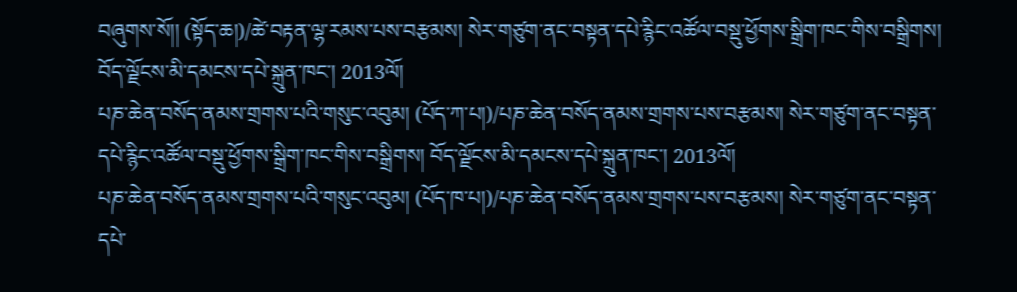བཞུགས་སོ།། (སྟོད་ཆ།)/ཚེ་བརྟན་ལྷ་རམས་པས་བརྩམས། སེར་གཙུག་ནང་བསྟན་དཔེ་རྙིང་འཚོལ་བསྡུ་ཕྱོགས་སྒྲིག་ཁང་གིས་བསྒྲིགས། བོད་ལྗོངས་མི་དམངས་དཔེ་སྐྲུན་ཁང་། 2013ལོ།
པཎ་ཆེན་བསོད་ནམས་གྲགས་པའི་གསུང་འབུམ། (པོད་ཀ་པ།)/པཎ་ཆེན་བསོད་ནམས་གྲགས་པས་བརྩམས། སེར་གཙུག་ནང་བསྟན་དཔེ་རྙིང་འཚོལ་བསྡུ་ཕྱོགས་སྒྲིག་ཁང་གིས་བསྒྲིགས། བོད་ལྗོངས་མི་དམངས་དཔེ་སྐྲུན་ཁང་། 2013ལོ།
པཎ་ཆེན་བསོད་ནམས་གྲགས་པའི་གསུང་འབུམ། (པོད་ཁ་པ།)/པཎ་ཆེན་བསོད་ནམས་གྲགས་པས་བརྩམས། སེར་གཙུག་ནང་བསྟན་དཔེ་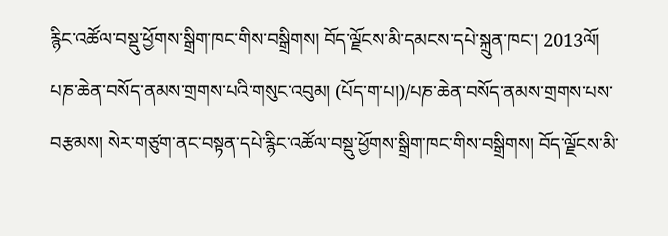རྙིང་འཚོལ་བསྡུ་ཕྱོགས་སྒྲིག་ཁང་གིས་བསྒྲིགས། བོད་ལྗོངས་མི་དམངས་དཔེ་སྐྲུན་ཁང་། 2013ལོ།
པཎ་ཆེན་བསོད་ནམས་གྲགས་པའི་གསུང་འབུམ། (པོད་ག་པ།)/པཎ་ཆེན་བསོད་ནམས་གྲགས་པས་བརྩམས། སེར་གཙུག་ནང་བསྟན་དཔེ་རྙིང་འཚོལ་བསྡུ་ཕྱོགས་སྒྲིག་ཁང་གིས་བསྒྲིགས། བོད་ལྗོངས་མི་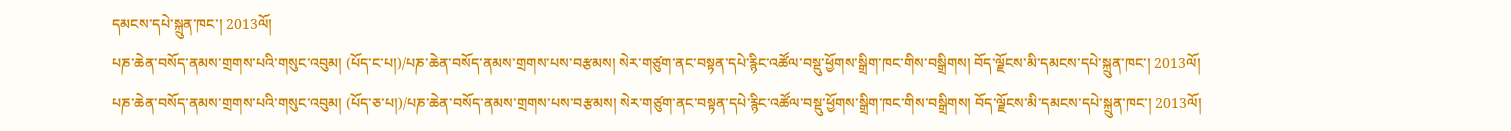དམངས་དཔེ་སྐྲུན་ཁང་། 2013ལོ།
པཎ་ཆེན་བསོད་ནམས་གྲགས་པའི་གསུང་འབུམ། (པོད་ང་པ།)/པཎ་ཆེན་བསོད་ནམས་གྲགས་པས་བརྩམས། སེར་གཙུག་ནང་བསྟན་དཔེ་རྙིང་འཚོལ་བསྡུ་ཕྱོགས་སྒྲིག་ཁང་གིས་བསྒྲིགས། བོད་ལྗོངས་མི་དམངས་དཔེ་སྐྲུན་ཁང་། 2013ལོ།
པཎ་ཆེན་བསོད་ནམས་གྲགས་པའི་གསུང་འབུམ། (པོད་ཅ་པ།)/པཎ་ཆེན་བསོད་ནམས་གྲགས་པས་བརྩམས། སེར་གཙུག་ནང་བསྟན་དཔེ་རྙིང་འཚོལ་བསྡུ་ཕྱོགས་སྒྲིག་ཁང་གིས་བསྒྲིགས། བོད་ལྗོངས་མི་དམངས་དཔེ་སྐྲུན་ཁང་། 2013ལོ།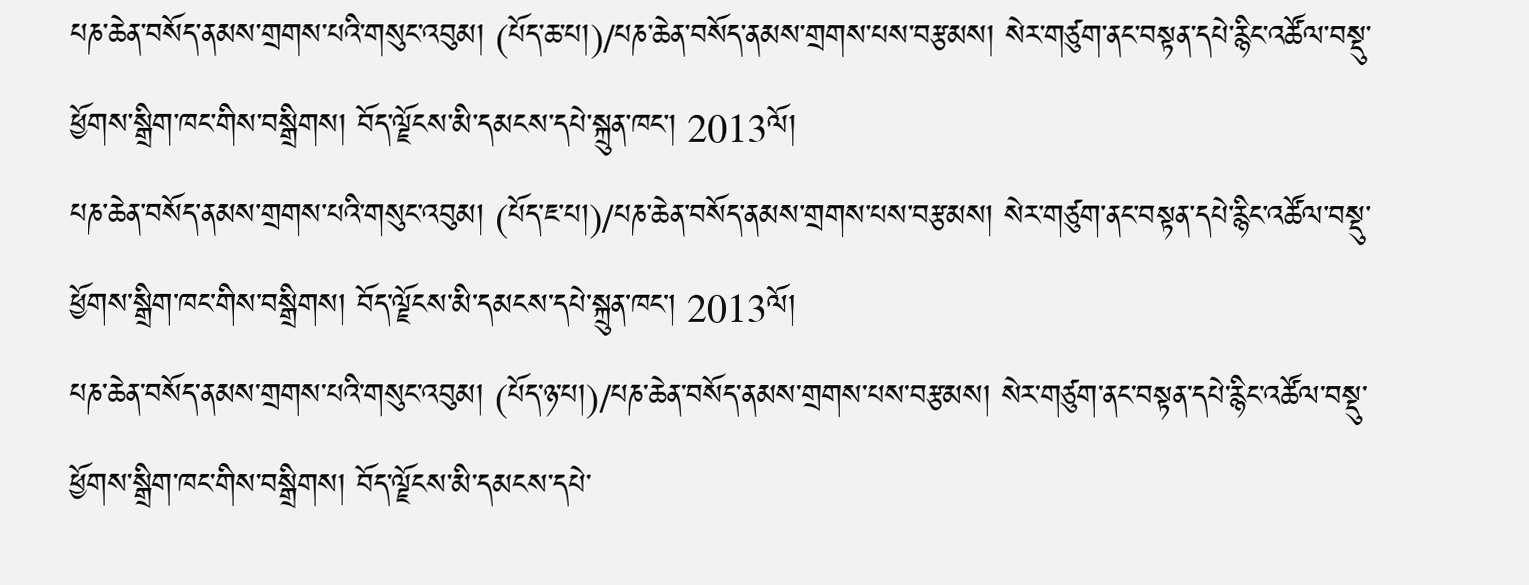པཎ་ཆེན་བསོད་ནམས་གྲགས་པའི་གསུང་འབུམ། (པོད་ཆ་པ།)/པཎ་ཆེན་བསོད་ནམས་གྲགས་པས་བརྩམས། སེར་གཙུག་ནང་བསྟན་དཔེ་རྙིང་འཚོལ་བསྡུ་ཕྱོགས་སྒྲིག་ཁང་གིས་བསྒྲིགས། བོད་ལྗོངས་མི་དམངས་དཔེ་སྐྲུན་ཁང་། 2013ལོ།
པཎ་ཆེན་བསོད་ནམས་གྲགས་པའི་གསུང་འབུམ། (པོད་ཇ་པ།)/པཎ་ཆེན་བསོད་ནམས་གྲགས་པས་བརྩམས། སེར་གཙུག་ནང་བསྟན་དཔེ་རྙིང་འཚོལ་བསྡུ་ཕྱོགས་སྒྲིག་ཁང་གིས་བསྒྲིགས། བོད་ལྗོངས་མི་དམངས་དཔེ་སྐྲུན་ཁང་། 2013ལོ།
པཎ་ཆེན་བསོད་ནམས་གྲགས་པའི་གསུང་འབུམ། (པོད་ཉ་པ།)/པཎ་ཆེན་བསོད་ནམས་གྲགས་པས་བརྩམས། སེར་གཙུག་ནང་བསྟན་དཔེ་རྙིང་འཚོལ་བསྡུ་ཕྱོགས་སྒྲིག་ཁང་གིས་བསྒྲིགས། བོད་ལྗོངས་མི་དམངས་དཔེ་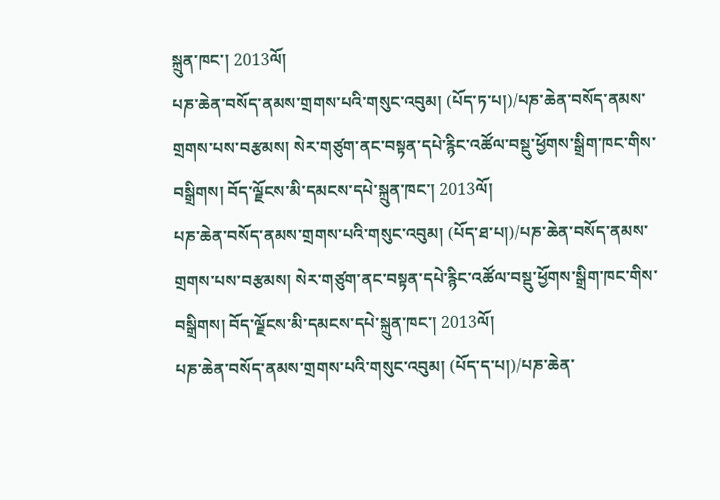སྐྲུན་ཁང་། 2013ལོ།
པཎ་ཆེན་བསོད་ནམས་གྲགས་པའི་གསུང་འབུམ། (པོད་ཏ་པ།)/པཎ་ཆེན་བསོད་ནམས་གྲགས་པས་བརྩམས། སེར་གཙུག་ནང་བསྟན་དཔེ་རྙིང་འཚོལ་བསྡུ་ཕྱོགས་སྒྲིག་ཁང་གིས་བསྒྲིགས། བོད་ལྗོངས་མི་དམངས་དཔེ་སྐྲུན་ཁང་། 2013ལོ།
པཎ་ཆེན་བསོད་ནམས་གྲགས་པའི་གསུང་འབུམ། (པོད་ཐ་པ།)/པཎ་ཆེན་བསོད་ནམས་གྲགས་པས་བརྩམས། སེར་གཙུག་ནང་བསྟན་དཔེ་རྙིང་འཚོལ་བསྡུ་ཕྱོགས་སྒྲིག་ཁང་གིས་བསྒྲིགས། བོད་ལྗོངས་མི་དམངས་དཔེ་སྐྲུན་ཁང་། 2013ལོ།
པཎ་ཆེན་བསོད་ནམས་གྲགས་པའི་གསུང་འབུམ། (པོད་ད་པ།)/པཎ་ཆེན་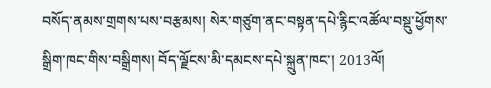བསོད་ནམས་གྲགས་པས་བརྩམས། སེར་གཙུག་ནང་བསྟན་དཔེ་རྙིང་འཚོལ་བསྡུ་ཕྱོགས་སྒྲིག་ཁང་གིས་བསྒྲིགས། བོད་ལྗོངས་མི་དམངས་དཔེ་སྐྲུན་ཁང་། 2013ལོ།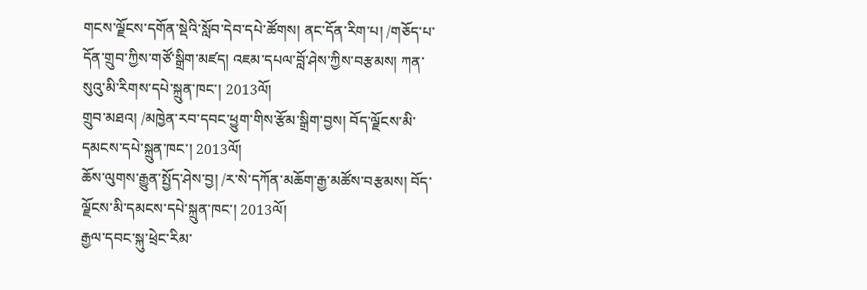གངས་ལྗོངས་དགོན་སྡེའི་སློབ་དེབ་དཔེ་ཚོགས། ནང་དོན་རིག་པ། /གཅོད་པ་དོན་གྲུབ་ཀྱིས་གཙོ་སྒྲིག་མཛད། འཇམ་དཔལ་བློ་ཤེས་ཀྱིས་བརྩམས། ཀན་སུའུ་མི་རིགས་དཔེ་སྐྲུན་ཁང་། 2013ལོ།
གྲུབ་མཐའ། /མཁྱེན་རབ་དབང་ཕྱུག་གིས་རྩོམ་སྒྲིག་བྱས། བོད་ལྗོངས་མི་དམངས་དཔེ་སྐྲུན་ཁང་། 2013ལོ།
ཆོས་ལུགས་རྒྱུན་སྤྱོད་ཤེས་བྱ། /ར་སེ་དཀོན་མཆོག་རྒྱ་མཚོས་བརྩམས། བོད་ལྗོངས་མི་དམངས་དཔེ་སྐྲུན་ཁང་། 2013ལོ།
རྒྱལ་དབང་སྐུ་ཕྲེང་རིམ་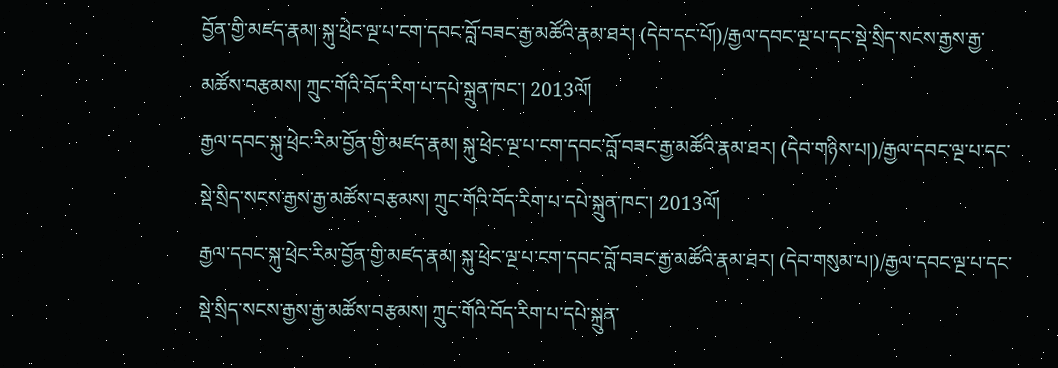བྱོན་གྱི་མཛད་རྣམ། སྐུ་ཕྲེང་ལྔ་པ་ངག་དབང་བློ་བཟང་རྒྱ་མཚོའི་རྣམ་ཐར། (དེབ་དང་པོ།)/རྒྱལ་དབང་ལྔ་པ་དང་སྡེ་སྲིད་སངས་རྒྱས་རྒྱ་མཚོས་བརྩམས། ཀྲུང་གོའི་བོད་རིག་པ་དཔེ་སྐྲུན་ཁང་། 2013ལོ།
རྒྱལ་དབང་སྐུ་ཕྲེང་རིམ་བྱོན་གྱི་མཛད་རྣམ། སྐུ་ཕྲེང་ལྔ་པ་ངག་དབང་བློ་བཟང་རྒྱ་མཚོའི་རྣམ་ཐར། (དེབ་གཉིས་པ།)/རྒྱལ་དབང་ལྔ་པ་དང་སྡེ་སྲིད་སངས་རྒྱས་རྒྱ་མཚོས་བརྩམས། ཀྲུང་གོའི་བོད་རིག་པ་དཔེ་སྐྲུན་ཁང་། 2013ལོ།
རྒྱལ་དབང་སྐུ་ཕྲེང་རིམ་བྱོན་གྱི་མཛད་རྣམ། སྐུ་ཕྲེང་ལྔ་པ་ངག་དབང་བློ་བཟང་རྒྱ་མཚོའི་རྣམ་ཐར། (དེབ་གསུམ་པ།)/རྒྱལ་དབང་ལྔ་པ་དང་སྡེ་སྲིད་སངས་རྒྱས་རྒྱ་མཚོས་བརྩམས། ཀྲུང་གོའི་བོད་རིག་པ་དཔེ་སྐྲུན་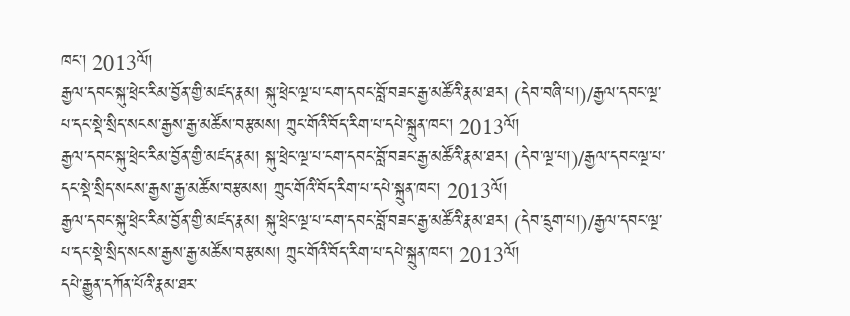ཁང་། 2013ལོ།
རྒྱལ་དབང་སྐུ་ཕྲེང་རིམ་བྱོན་གྱི་མཛད་རྣམ། སྐུ་ཕྲེང་ལྔ་པ་ངག་དབང་བློ་བཟང་རྒྱ་མཚོའི་རྣམ་ཐར། (དེབ་བཞི་པ།)/རྒྱལ་དབང་ལྔ་པ་དང་སྡེ་སྲིད་སངས་རྒྱས་རྒྱ་མཚོས་བརྩམས། ཀྲུང་གོའི་བོད་རིག་པ་དཔེ་སྐྲུན་ཁང་། 2013ལོ།
རྒྱལ་དབང་སྐུ་ཕྲེང་རིམ་བྱོན་གྱི་མཛད་རྣམ། སྐུ་ཕྲེང་ལྔ་པ་ངག་དབང་བློ་བཟང་རྒྱ་མཚོའི་རྣམ་ཐར། (དེབ་ལྔ་པ།)/རྒྱལ་དབང་ལྔ་པ་དང་སྡེ་སྲིད་སངས་རྒྱས་རྒྱ་མཚོས་བརྩམས། ཀྲུང་གོའི་བོད་རིག་པ་དཔེ་སྐྲུན་ཁང་། 2013ལོ།
རྒྱལ་དབང་སྐུ་ཕྲེང་རིམ་བྱོན་གྱི་མཛད་རྣམ། སྐུ་ཕྲེང་ལྔ་པ་ངག་དབང་བློ་བཟང་རྒྱ་མཚོའི་རྣམ་ཐར། (དེབ་དྲུག་པ།)/རྒྱལ་དབང་ལྔ་པ་དང་སྡེ་སྲིད་སངས་རྒྱས་རྒྱ་མཚོས་བརྩམས། ཀྲུང་གོའི་བོད་རིག་པ་དཔེ་སྐྲུན་ཁང་། 2013ལོ།
དཔེ་རྒྱུན་དཀོན་པོའི་རྣམ་ཐར་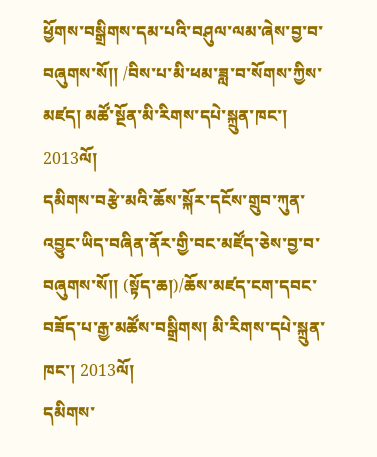ཕྱོགས་བསྒྲིགས་དམ་པའི་བཤུལ་ལམ་ཞེས་བྱ་བ་བཞུགས་སོ།། /བིས་པ་མི་ཕམ་ཟླ་བ་སོགས་ཀྱིས་མཛད། མཚོ་སྔོན་མི་རིགས་དཔེ་སྐྲུན་ཁང་། 2013ལོ།
དམིགས་བརྩེ་མའི་ཆོས་སྐོར་དངོས་གྲུབ་ཀུན་འབྱུང་ཡིད་བཞིན་ནོར་གྱི་བང་མཛོད་ཅེས་བྱ་བ་བཞུགས་སོ།། (སྟོད་ཆ།)/ཆོས་མཛད་ངག་དབང་བཟོད་པ་རྒྱ་མཚོས་བསྒྲིགས། མི་རིགས་དཔེ་སྐྲུན་ཁང་། 2013ལོ།
དམིགས་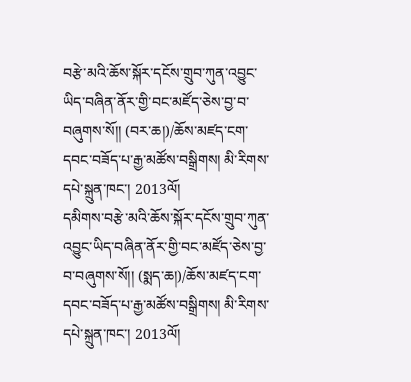བརྩེ་མའི་ཆོས་སྐོར་དངོས་གྲུབ་ཀུན་འབྱུང་ཡིད་བཞིན་ནོར་གྱི་བང་མཛོད་ཅེས་བྱ་བ་བཞུགས་སོ།། (བར་ཆ།)/ཆོས་མཛད་ངག་དབང་བཟོད་པ་རྒྱ་མཚོས་བསྒྲིགས། མི་རིགས་དཔེ་སྐྲུན་ཁང་། 2013ལོ།
དམིགས་བརྩེ་མའི་ཆོས་སྐོར་དངོས་གྲུབ་ཀུན་འབྱུང་ཡིད་བཞིན་ནོར་གྱི་བང་མཛོད་ཅེས་བྱ་བ་བཞུགས་སོ།། (སྨད་ཆ།)/ཆོས་མཛད་ངག་དབང་བཟོད་པ་རྒྱ་མཚོས་བསྒྲིགས། མི་རིགས་དཔེ་སྐྲུན་ཁང་། 2013ལོ།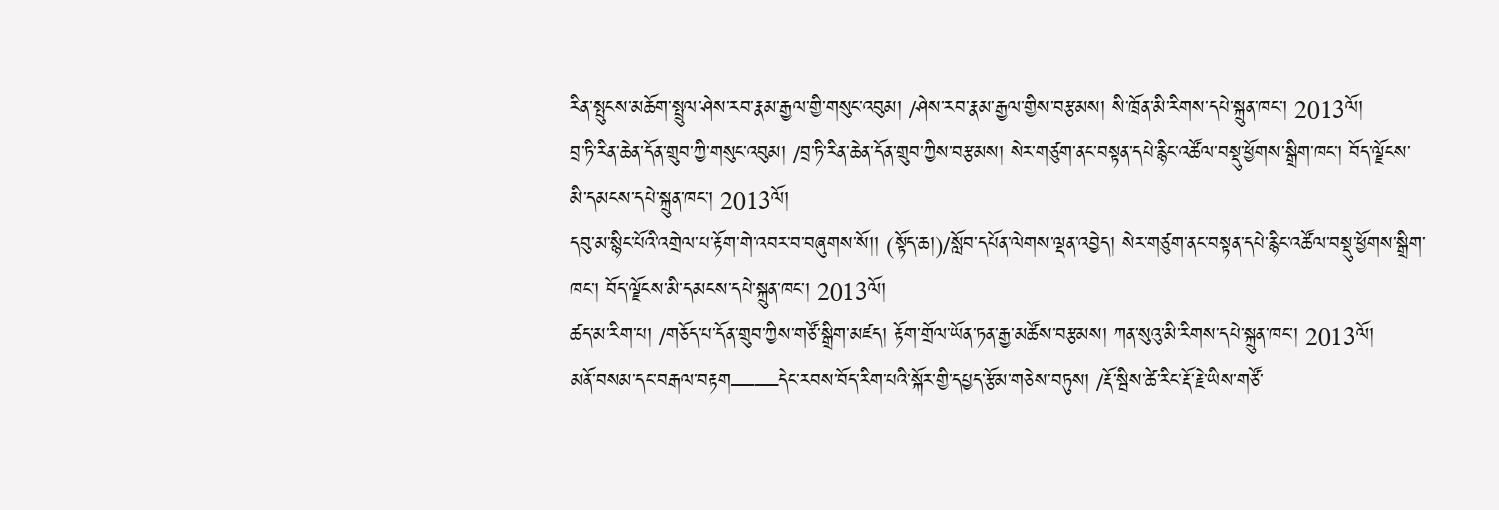རིན་སྤུངས་མཆོག་སྤྲུལ་ཤེས་རབ་རྣམ་རྒྱལ་གྱི་གསུང་འབུམ། /ཤེས་རབ་རྣམ་རྒྱལ་གྱིས་བརྩམས། སི་ཁྲོན་མི་རིགས་དཔེ་སྐྲུན་ཁང་། 2013ལོ།
བྲ་ཏི་རིན་ཆེན་དོན་གྲུབ་ཀྱི་གསུང་འབུམ། /བྲ་ཏི་རིན་ཆེན་དོན་གྲུབ་ཀྱིས་བརྩམས། སེར་གཙུག་ནང་བསྟན་དཔེ་རྙིང་འཚོལ་བསྡུ་ཕྱོགས་སྒྲིག་ཁང་། བོད་ལྗོངས་མི་དམངས་དཔེ་སྐྲུན་ཁང་། 2013ལོ།
དབུ་མ་སྙིང་པོའི་འགྲེལ་པ་རྟོག་གེ་འབར་བ་བཞུགས་སོ།། (སྟོད་ཆ།)/སློབ་དཔོན་ལེགས་ལྡན་འབྱེད། སེར་གཙུག་ནང་བསྟན་དཔེ་རྙིང་འཚོལ་བསྡུ་ཕྱོགས་སྒྲིག་ཁང་། བོད་ལྗོངས་མི་དམངས་དཔེ་སྐྲུན་ཁང་། 2013ལོ།
ཚད་མ་རིག་པ། /གཅོད་པ་དོན་གྲུབ་ཀྱིས་གཙོ་སྒྲིག་མཛད། རྟོག་གྲོལ་ཡོན་ཏན་རྒྱ་མཚོས་བརྩམས། ཀན་སུའུ་མི་རིགས་དཔེ་སྐྲུན་ཁང་། 2013ལོ།
མནོ་བསམ་དང་བརྒལ་བརྟག——དེང་རབས་བོད་རིག་པའི་སྐོར་གྱི་དཔྱད་རྩོམ་གཅེས་བཏུས། /རྡོ་སྦིས་ཚེ་རིང་རྡོ་རྗེ་ཡིས་གཙོ་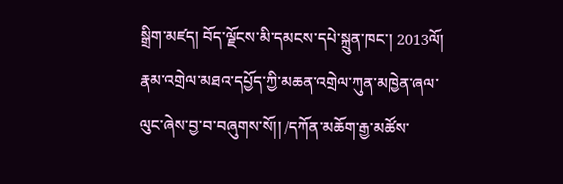སྒྲིག་མཛད། བོད་ལྗོངས་མི་དམངས་དཔེ་སྐྲུན་ཁང་། 2013ལོ།
རྣམ་འགྲེལ་མཐའ་དཔྱོད་ཀྱི་མཆན་འགྲེལ་ཀུན་མཁྱེན་ཞལ་ལུང་ཞེས་བྱ་བ་བཞུགས་སོ།། /དཀོན་མཆོག་རྒྱ་མཚོས་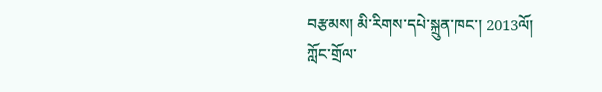བརྩམས། མི་རིགས་དཔེ་སྐྲུན་ཁང་། 2013ལོ།
ཀློང་གྲོལ་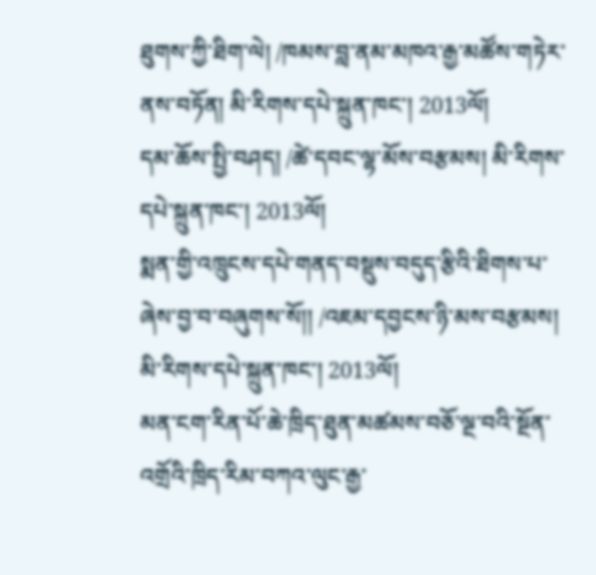ཐུགས་ཀྱི་ཐིག་ལེ། /ཁམས་བླ་ནམ་མཁའ་རྒྱ་མཚོས་གཏེར་ནས་བཏོན། མི་རིགས་དཔེ་སྐྲུན་ཁང་། 2013ལོ།
དམ་ཆོས་སྤྱི་བཤད། /ཚེ་དབང་ལྷ་མོས་བརྩམས། མི་རིགས་དཔེ་སྐྲུན་ཁང་། 2013ལོ།
སྨན་གྱི་འཁྲུངས་དཔེ་གནད་བསྡུས་བདུད་རྩིའི་ཐིགས་པ་ཞེས་བྱ་བ་བཞུགས་སོ།། /འཇམ་དབྱངས་ཉི་མས་བརྩམས། མི་རིགས་དཔེ་སྐྲུན་ཁང་། 2013ལོ།
མན་ངག་རིན་པོ་ཆེ་ཁྲིད་ཐུན་མཚམས་བཅོ་ལྔ་བའི་སྔོན་འགྲོའི་ཁྲིད་རིམ་བཀའ་ལུང་རྒྱ་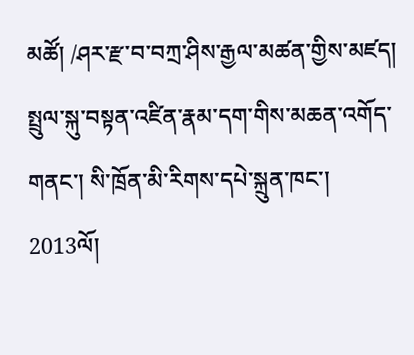མཚོ། /ཤར་རྫ་བ་བཀྲ་ཤིས་རྒྱལ་མཚན་གྱིས་མཛད། སྤྲུལ་སྐུ་བསྟན་འཛིན་རྣམ་དག་གིས་མཆན་འགོད་གནང་། སི་ཁྲོན་མི་རིགས་དཔེ་སྐྲུན་ཁང་། 2013ལོ།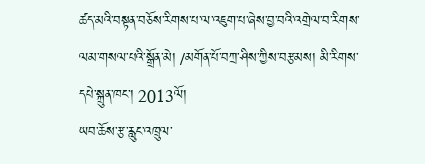ཚད་མའི་བསྟན་བཅོས་རིགས་པ་ལ་འཇུག་པ་ཞེས་བྱ་བའི་འགྲེལ་བ་རིགས་ལམ་གསལ་པའི་སྒྲོན་མེ། /མགོན་པོ་བཀྲ་ཤིས་ཀྱིས་བརྩམས། མི་རིགས་དཔེ་སྐྲུན་ཁང་། 2013ལོ།
ཡབ་ཆོས་རྩ་རླུང་འཁྲུལ་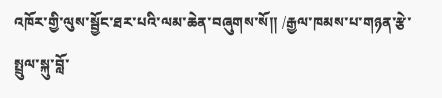འཁོར་གྱི་ལུས་སྦྱོང་ཐར་པའི་ལམ་ཆེན་བཞུགས་སོ།། /རྒྱལ་ཁམས་པ་གཉན་རྩེ་སྤྲུལ་སྐུ་བློ་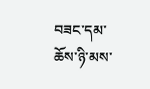བཟང་དམ་ཆོས་ཉི་མས་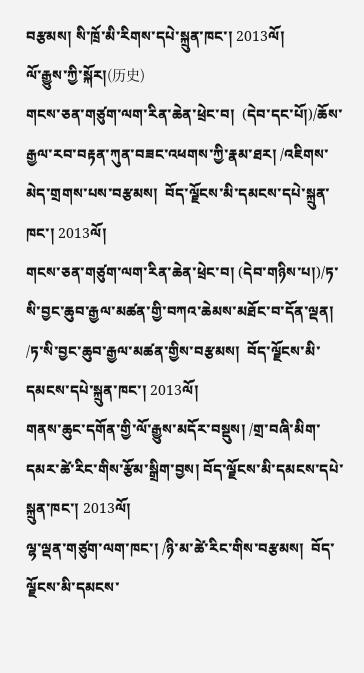བརྩམས། སི་ཁྲོ་མི་རིགས་དཔེ་སྐྲུན་ཁང་། 2013ལོ།
ལོ་རྒྱུས་ཀྱི་སྐོར།(历史)
གངས་ཅན་གཙུག་ལག་རིན་ཆེན་ཕྲེང་བ།  (དེབ་དང་པོ།)/ཆོས་རྒྱལ་རབ་བརྟན་ཀུན་བཟང་འཕགས་ཀྱི་རྣམ་ཐར། /འཇིགས་མེད་གྲགས་པས་བརྩམས།  བོད་ལྗོངས་མི་དམངས་དཔེ་སྐྲུན་ཁང་། 2013ལོ།
གངས་ཅན་གཙུག་ལག་རིན་ཆེན་ཕྲེང་བ། (དེབ་གཉིས་པ།)/ཏ་སི་བྱང་ཆུབ་རྒྱལ་མཚན་གྱི་བཀའ་ཆེམས་མཐོང་བ་དོན་ལྡན། /ཏ་སི་བྱང་ཆུབ་རྒྱལ་མཚན་གྱིས་བརྩམས།  བོད་ལྗོངས་མི་དམངས་དཔེ་སྐྲུན་ཁང་། 2013ལོ།
གནས་ཆུང་དགོན་གྱི་ལོ་རྒྱུས་མདོར་བསྡུས། /གྲ་བཞི་མིག་དམར་ཚེ་རིང་གིས་རྩོམ་སྒྲིག་བྱས། བོད་ལྗོངས་མི་དམངས་དཔེ་སྐྲུན་ཁང་། 2013ལོ།
ལྷ་ལྡན་གཙུག་ལག་ཁང་། /ཉི་མ་ཚེ་རིང་གིས་བརྩམས།  བོད་ལྗོངས་མི་དམངས་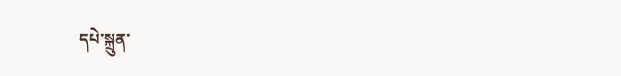དཔེ་སྐྲུན་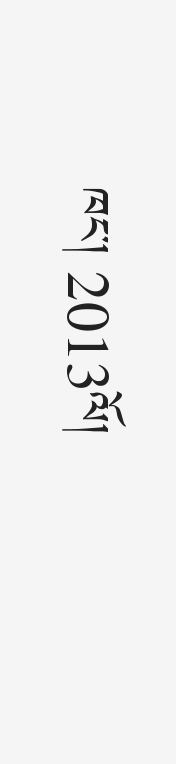ཁང་། 2013ལོ།